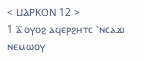< ⳘⲀⲢⲔⲞⲚ 12 >
1 ⲁ̅ ⲟⲩⲟϩ ⲁϥⲉⲣϩⲏⲧⲥ ⳿ⲛⲥⲁϫⲓ ⲛⲉⲙⲱⲟⲩ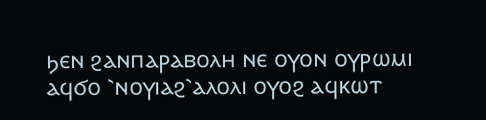ϧⲉⲛ ϩⲁⲛⲡⲁⲣⲁⲃⲟⲗⲏ ⲛⲉ ⲟⲩⲟⲛ ⲟⲩⲣⲱⲙⲓ ⲁϥϭⲟ ⳿ⲛⲟⲩⲓⲁϩ⳿ⲁⲗⲟⲗⲓ ⲟⲩⲟϩ ⲁϥⲕⲱⲧ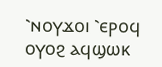⳿ⲛⲟⲩϫⲟⲓ ⳿ⲉⲣⲟϥ ⲟⲩⲟϩ ⲁϥϣⲱⲕ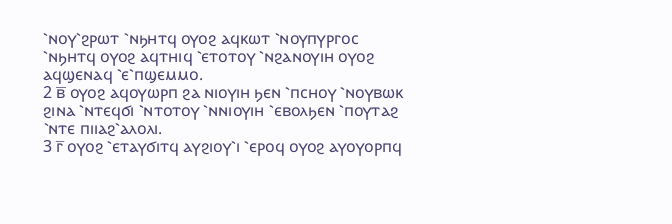⳿ⲛⲟⲩ⳿ϩⲣⲱⲧ ⳿ⲛϧⲏⲧϥ ⲟⲩⲟϩ ⲁϥⲕⲱⲧ ⳿ⲛⲟⲩⲡⲩⲣⲅⲟⲥ ⳿ⲛϧⲏⲧϥ ⲟⲩⲟϩ ⲁϥⲧⲏⲓϥ ⳿ⲉⲧⲟⲧⲟⲩ ⳿ⲛϩⲁⲛⲟⲩⲓⲏ ⲟⲩⲟϩ ⲁϥϣⲉⲛⲁϥ ⳿ⲉ⳿ⲡϣⲉⲙⲙⲟ.
2 ⲃ̅ ⲟⲩⲟϩ ⲁϥⲟⲩⲱⲣⲡ ϩⲁ ⲛⲓⲟⲩⲓⲏ ϧⲉⲛ ⳿ⲡⲥⲏⲟⲩ ⳿ⲛⲟⲩⲃⲱⲕ ϩⲓⲛⲁ ⳿ⲛⲧⲉϥϭⲓ ⳿ⲛⲧⲟⲧⲟⲩ ⳿ⲛⲛⲓⲟⲩⲓⲏ ⳿ⲉⲃⲟⲗϧⲉⲛ ⳿ⲡⲟⲩⲧⲁϩ ⳿ⲛⲧⲉ ⲡⲓⲓⲁϩ⳿ⲁⲗⲟⲗⲓ.
3 ⲅ̅ ⲟⲩⲟϩ ⳿ⲉⲧⲁⲩϭⲓⲧϥ ⲁⲩϩⲓⲟⲩ⳿ⲓ ⳿ⲉⲣⲟϥ ⲟⲩⲟϩ ⲁⲩⲟⲩⲟⲣⲡϥ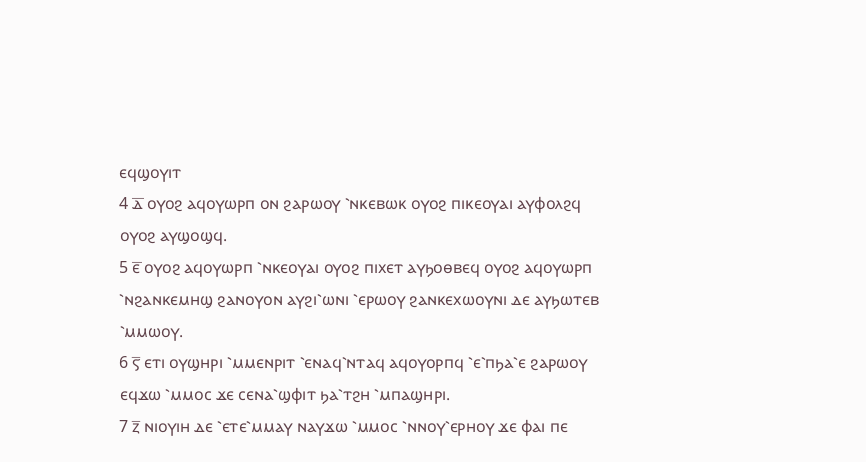ⲉϥϣⲟⲩⲓⲧ
4 ⲇ̅ ⲟⲩⲟϩ ⲁϥⲟⲩⲱⲣⲡ ⲟⲛ ϩⲁⲣⲱⲟⲩ ⳿ⲛⲕⲉⲃⲱⲕ ⲟⲩⲟϩ ⲡⲓⲕⲉⲟⲩⲁⲓ ⲁⲩⲫⲟⲗϩϥ ⲟⲩⲟϩ ⲁⲩϣⲟϣϥ.
5 ⲉ̅ ⲟⲩⲟϩ ⲁϥⲟⲩⲱⲣⲡ ⳿ⲛⲕⲉⲟⲩⲁⲓ ⲟⲩⲟϩ ⲡⲓⲭⲉⲧ ⲁⲩϧⲟⲑⲃⲉϥ ⲟⲩⲟϩ ⲁϥⲟⲩⲱⲣⲡ ⳿ⲛϩⲁⲛⲕⲉⲙⲏϣ ϩⲁⲛⲟⲩⲟⲛ ⲁⲩϩⲓ⳿ⲱⲛⲓ ⳿ⲉⲣⲱⲟⲩ ϩⲁⲛⲕⲉⲭⲱⲟⲩⲛⲓ ⲇⲉ ⲁⲩϧⲱⲧⲉⲃ ⳿ⲙⲙⲱⲟⲩ.
6 ⲋ̅ ⲉⲧⲓ ⲟⲩϣⲏⲣⲓ ⳿ⲙⲙⲉⲛⲣⲓⲧ ⳿ⲉⲛⲁϥ⳿ⲛⲧⲁϥ ⲁϥⲟⲩⲟⲣⲡϥ ⳿ⲉ⳿ⲡϧⲁ⳿ⲉ ϩⲁⲣⲱⲟⲩ ⲉϥϫⲱ ⳿ⲙⲙⲟⲥ ϫⲉ ⲥⲉⲛⲁ⳿ϣⲫⲓⲧ ϧⲁ⳿ⲧϩⲏ ⳿ⲙⲡⲁϣⲏⲣⲓ.
7 ⲍ̅ ⲛⲓⲟⲩⲓⲏ ⲇⲉ ⳿ⲉⲧⲉ⳿ⲙⲙⲁⲩ ⲛⲁⲩϫⲱ ⳿ⲙⲙⲟⲥ ⳿ⲛⲛⲟⲩ⳿ⲉⲣⲏⲟⲩ ϫⲉ ⲫⲁⲓ ⲡⲉ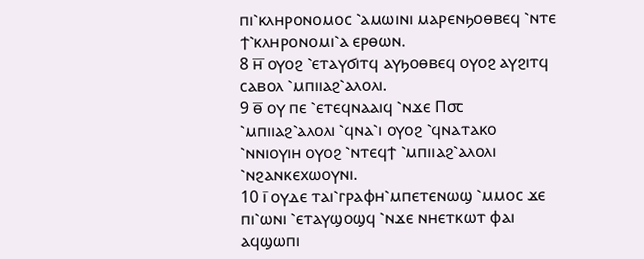ⲡⲓ⳿ⲕⲗⲏⲣⲟⲛⲟⲙⲟⲥ ⳿ⲁⲙⲱⲓⲛⲓ ⲙⲁⲣⲉⲛϧⲟⲑⲃⲉϥ ⳿ⲛⲧⲉ ϯ⳿ⲕⲗⲏⲣⲟⲛⲟⲙⲓ⳿ⲁ ⲉⲣⲑⲱⲛ.
8 ⲏ̅ ⲟⲩⲟϩ ⳿ⲉⲧⲁⲩϭⲓⲧϥ ⲁⲩϧⲟⲑⲃⲉϥ ⲟⲩⲟϩ ⲁⲩϩⲓⲧϥ ⲥⲁⲃⲟⲗ ⳿ⲙⲡⲓⲓⲁϩ⳿ⲁⲗⲟⲗⲓ.
9 ⲑ̅ ⲟⲩ ⲡⲉ ⳿ⲉⲧⲉϥⲛⲁⲁⲓϥ ⳿ⲛϫⲉ Ⲡ⳪ ⳿ⲙⲡⲓⲓⲁϩ⳿ⲁⲗⲟⲗⲓ ⳿ϥⲛⲁ⳿ⲓ ⲟⲩⲟϩ ⳿ϥⲛⲁⲧⲁⲕⲟ ⳿ⲛⲛⲓⲟⲩⲓⲏ ⲟⲩⲟϩ ⳿ⲛⲧⲉϥϯ ⳿ⲙⲡⲓⲓⲁϩ⳿ⲁⲗⲟⲗⲓ ⳿ⲛϩⲁⲛⲕⲉⲭⲱⲟⲩⲛⲓ.
10 ⲓ̅ ⲟⲩⲇⲉ ⲧⲁⲓ⳿ⲅⲣⲁⲫⲏ⳿ⲙⲡⲉⲧⲉⲛⲱϣ ⳿ⲙⲙⲟⲥ ϫⲉ ⲡⲓ⳿ⲱⲛⲓ ⳿ⲉⲧⲁⲩϣⲟϣϥ ⳿ⲛϫⲉ ⲛⲏⲉⲧⲕⲱⲧ ⲫⲁⲓ ⲁϥϣⲱⲡⲓ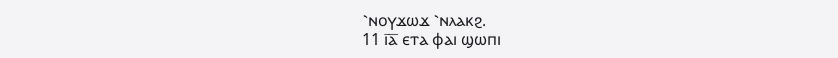⳿ⲛⲟⲩϫⲱϫ ⳿ⲛⲗⲁⲕϩ.
11 ⲓ̅ⲁ̅ ⲉⲧⲁ ⲫⲁⲓ ϣⲱⲡⲓ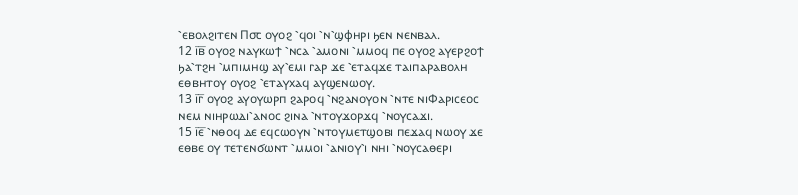⳿ⲉⲃⲟⲗϩⲓⲧⲉⲛ Ⲡ⳪ ⲟⲩⲟϩ ⳿ϥⲟⲓ ⳿ⲛ⳿ϣⲫⲏⲣⲓ ϧⲉⲛ ⲛⲉⲛⲃⲁⲗ.
12 ⲓ̅ⲃ̅ ⲟⲩⲟϩ ⲛⲁⲩⲕⲱϯ ⳿ⲛⲥⲁ ⳿ⲁⲙⲟⲛⲓ ⳿ⲙⲙⲟϥ ⲡⲉ ⲟⲩⲟϩ ⲁⲩⲉⲣϩⲟϯ ϧⲁ⳿ⲧϩⲏ ⳿ⲙⲡⲓⲙⲏϣ ⲁⲩ⳿ⲉⲙⲓ ⲅⲁⲣ ϫⲉ ⳿ⲉⲧⲁϥϫⲉ ⲧⲁⲓⲡⲁⲣⲁⲃⲟⲗⲏ ⲉⲑⲃⲏⲧⲟⲩ ⲟⲩⲟϩ ⳿ⲉⲧⲁⲩⲭⲁϥ ⲁⲩϣⲉⲛⲱⲟⲩ.
13 ⲓ̅ⲅ̅ ⲟⲩⲟϩ ⲁⲩⲟⲩⲱⲣⲡ ϩⲁⲣⲟϥ ⳿ⲛϩⲁⲛⲟⲩⲟⲛ ⳿ⲛⲧⲉ ⲛⲓⲪⲁⲣⲓⲥⲉⲟⲥ ⲛⲉⲙ ⲛⲓⲏⲣⲱⲇⲓ⳿ⲁⲛⲟⲥ ϩⲓⲛⲁ ⳿ⲛⲧⲟⲩϫⲟⲣϫϥ ⳿ⲛⲟⲩⲥⲁϫⲓ.
15 ⲓ̅ⲉ̅ ⳿ⲛⲑⲟϥ ⲇⲉ ⲉϥⲥⲱⲟⲩⲛ ⳿ⲛⲧⲟⲩⲙⲉⲧϣⲟⲃⲓ ⲡⲉϫⲁϥ ⲛⲱⲟⲩ ϫⲉ ⲉⲑⲃⲉ ⲟⲩ ⲧⲉⲧⲉⲛϭⲱⲛⲧ ⳿ⲙⲙⲟⲓ ⳿ⲁⲛⲓⲟⲩ⳿ⲓ ⲛⲏⲓ ⳿ⲛⲟⲩⲥⲁⲑⲉⲣⲓ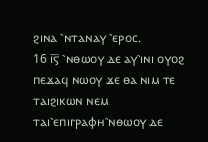ϩⲓⲛⲁ ⳿ⲛⲧⲁⲛⲁⲩ ⳿ⲉⲣⲟⲥ.
16 ⲓ̅ⲋ̅ ⳿ⲛⲑⲱⲟⲩ ⲇⲉ ⲁⲩ⳿ⲓⲛⲓ ⲟⲩⲟϩ ⲡⲉϫⲁϥ ⲛⲱⲟⲩ ϫⲉ ⲑⲁ ⲛⲓⲙ ⲧⲉ ⲧⲁⲓϩⲓⲕⲱⲛ ⲛⲉⲙ ⲧⲁⲓ⳿ⲉⲡⲓⲅⲣⲁⲫⲏ⳿ⲛⲑⲱⲟⲩ ⲇⲉ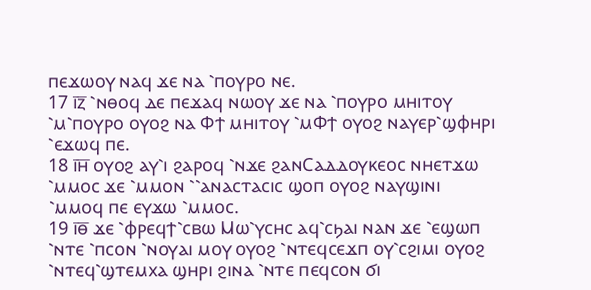ⲡⲉϫⲱⲟⲩ ⲛⲁϥ ϫⲉ ⲛⲁ ⳿ⲡⲟⲩⲣⲟ ⲛⲉ.
17 ⲓ̅ⲍ̅ ⳿ⲛⲑⲟϥ ⲇⲉ ⲡⲉϫⲁϥ ⲛⲱⲟⲩ ϫⲉ ⲛⲁ ⳿ⲡⲟⲩⲣⲟ ⲙⲏⲓⲧⲟⲩ ⳿ⲙ⳿ⲡⲟⲩⲣⲟ ⲟⲩⲟϩ ⲛⲁ Ⲫϯ ⲙⲏⲓⲧⲟⲩ ⳿ⲙⲪϯ ⲟⲩⲟϩ ⲛⲁⲩⲉⲣ⳿ϣⲫⲏⲣⲓ ⳿ⲉϫⲱϥ ⲡⲉ.
18 ⲓ̅ⲏ̅ ⲟⲩⲟϩ ⲁⲩ⳿ⲓ ϩⲁⲣⲟϥ ⳿ⲛϫⲉ ϩⲁⲛⲤⲁⲇⲇⲟⲩⲕⲉⲟⲥ ⲛⲏⲉⲧϫⲱ ⳿ⲙⲙⲟⲥ ϫⲉ ⳿ⲙⲙⲟⲛ ⳿⳿ⲁⲛⲁⲥⲧⲁⲥⲓⲥ ϣⲟⲡ ⲟⲩⲟϩ ⲛⲁⲩϣⲓⲛⲓ ⳿ⲙⲙⲟϥ ⲡⲉ ⲉⲩϫⲱ ⳿ⲙⲙⲟⲥ.
19 ⲓ̅ⲑ̅ ϫⲉ ⳿ⲫⲣⲉϥϯ⳿ⲥⲃⲱ Ⲙⲱ⳿ⲩⲥⲏⲥ ⲁϥ⳿ⲥϧⲁⲓ ⲛⲁⲛ ϫⲉ ⳿ⲉϣⲱⲡ ⳿ⲛⲧⲉ ⳿ⲡⲥⲟⲛ ⳿ⲛⲟⲩⲁⲓ ⲙⲟⲩ ⲟⲩⲟϩ ⳿ⲛⲧⲉϥⲥⲉϫⲡ ⲟⲩ⳿ⲥϩⲓⲙⲓ ⲟⲩⲟϩ ⳿ⲛⲧⲉϥ⳿ϣⲧⲉⲙⲭⲁ ϣⲏⲣⲓ ϩⲓⲛⲁ ⳿ⲛⲧⲉ ⲡⲉϥⲥⲟⲛ ϭⲓ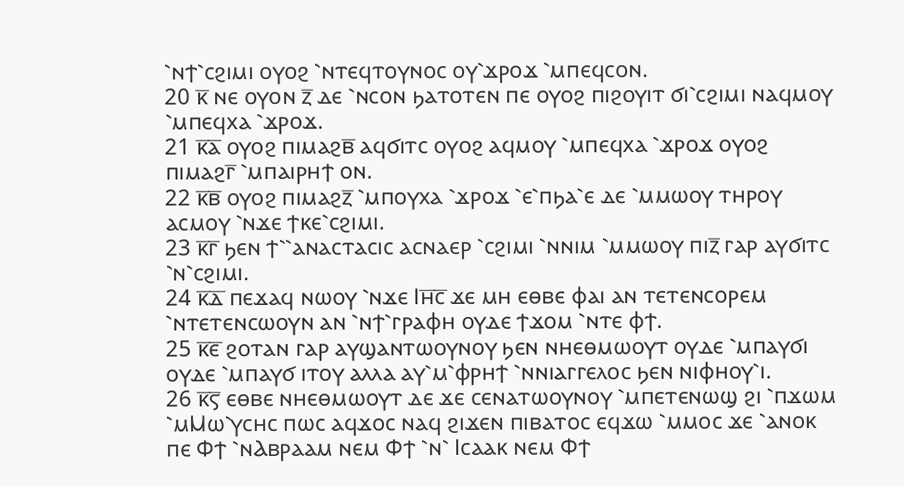⳿ⲛϯ⳿ⲥϩⲓⲙⲓ ⲟⲩⲟϩ ⳿ⲛⲧⲉϥⲧⲟⲩⲛⲟⲥ ⲟⲩ⳿ϫⲣⲟϫ ⳿ⲙⲡⲉϥⲥⲟⲛ.
20 ⲕ̅ ⲛⲉ ⲟⲩⲟⲛ ⲍ̅ ⲇⲉ ⳿ⲛⲥⲟⲛ ϧⲁⲧⲟⲧⲉⲛ ⲡⲉ ⲟⲩⲟϩ ⲡⲓϩⲟⲩⲓⲧ ϭⲓ⳿ⲥϩⲓⲙⲓ ⲛⲁϥⲙⲟⲩ ⳿ⲙⲡⲉϥⲭⲁ ⳿ϫⲣⲟϫ.
21 ⲕ̅ⲁ̅ ⲟⲩⲟϩ ⲡⲓⲙⲁϩⲃ̅ ⲁϥϭⲓⲧⲥ ⲟⲩⲟϩ ⲁϥⲙⲟⲩ ⳿ⲙⲡⲉϥⲭⲁ ⳿ϫⲣⲟϫ ⲟⲩⲟϩ ⲡⲓⲙⲁϩⲅ̅ ⳿ⲙⲡⲁⲓⲣⲏϯ ⲟⲛ.
22 ⲕ̅ⲃ̅ ⲟⲩⲟϩ ⲡⲓⲙⲁϩⲍ̅ ⳿ⲙⲡⲟⲩⲭⲁ ⳿ϫⲣⲟϫ ⳿ⲉ⳿ⲡϧⲁ⳿ⲉ ⲇⲉ ⳿ⲙⲙⲱⲟⲩ ⲧⲏⲣⲟⲩ ⲁⲥⲙⲟⲩ ⳿ⲛϫⲉ ϯⲕⲉ⳿ⲥϩⲓⲙⲓ.
23 ⲕ̅ⲅ̅ ϧⲉⲛ ϯ⳿⳿ⲁⲛⲁⲥⲧⲁⲥⲓⲥ ⲁⲥⲛⲁⲉⲣ ⳿ⲥϩⲓⲙⲓ ⳿ⲛⲛⲓⲙ ⳿ⲙⲙⲱⲟⲩ ⲡⲓⲍ̅ ⲅⲁⲣ ⲁⲩϭⲓⲧⲥ ⳿ⲛ⳿ⲥϩⲓⲙⲓ.
24 ⲕ̅ⲇ̅ ⲡⲉϫⲁϥ ⲛⲱⲟⲩ ⳿ⲛϫⲉ Ⲓⲏ̅ⲥ̅ ϫⲉ ⲙⲏ ⲉⲑⲃⲉ ⲫⲁⲓ ⲁⲛ ⲧⲉⲧⲉⲛⲥⲟⲣⲉⲙ ⳿ⲛⲧⲉⲧⲉⲛⲥⲱⲟⲩⲛ ⲁⲛ ⳿ⲛϯ⳿ⲅⲣⲁⲫⲏ ⲟⲩⲇⲉ ϯϫⲟⲙ ⳿ⲛⲧⲉ ⲫϯ.
25 ⲕ̅ⲉ̅ ϩⲟⲧⲁⲛ ⲅⲁⲣ ⲁⲩϣⲁⲛⲧⲱⲟⲩⲛⲟⲩ ϧⲉⲛ ⲛⲏⲉⲑⲙⲱⲟⲩⲧ ⲟⲩⲇⲉ ⳿ⲙⲡⲁⲩϭⲓ ⲟⲩⲇⲉ ⳿ⲙⲡⲁⲩϭ ⲓⲧⲟⲩ ⲁⲗⲗⲁ ⲁⲩ⳿ⲙ⳿ⲫⲣⲏϯ ⳿ⲛⲛⲓⲁⲅⲅⲉⲗⲟⲥ ϧⲉⲛ ⲛⲓⲫⲏⲟⲩ⳿ⲓ.
26 ⲕ̅ⲋ̅ ⲉⲑⲃⲉ ⲛⲏⲉⲑⲙⲱⲟⲩⲧ ⲇⲉ ϫⲉ ⲥⲉⲛⲁⲧⲱⲟⲩⲛⲟⲩ ⳿ⲙⲡⲉⲧⲉⲛⲱϣ ϩⲓ ⳿ⲡϫⲱⲙ ⳿ⲙⲘⲱ⳿ⲩⲥⲏⲥ ⲡⲱⲥ ⲁϥϫⲟⲥ ⲛⲁϥ ϩⲓϫⲉⲛ ⲡⲓⲃⲁⲧⲟⲥ ⲉϥϫⲱ ⳿ⲙⲙⲟⲥ ϫⲉ ⳿ⲁⲛⲟⲕ ⲡⲉ Ⲫϯ ⳿ⲛⲀⲃⲣⲁⲁⲙ ⲛⲉⲙ Ⲫϯ ⳿ⲛ⳿ Ⲓⲥⲁⲁⲕ ⲛⲉⲙ Ⲫϯ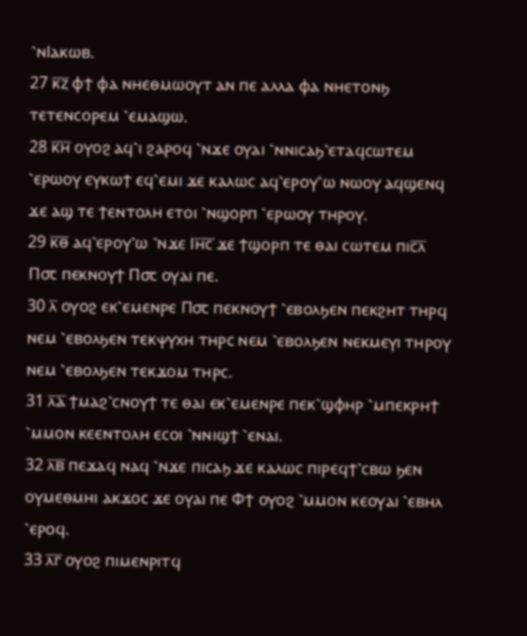⳿ⲛⲒⲁⲕⲱⲃ.
27 ⲕ̅ⲍ̅ ⲫϯ ⲫⲁ ⲛⲏⲉⲑⲙⲱⲟⲩⲧ ⲁⲛ ⲡⲉ ⲁⲗⲗⲁ ⲫⲁ ⲛⲏⲉⲧⲟⲛϧ ⲧⲉⲧⲉⲛⲥⲟⲣⲉⲙ ⳿ⲉⲙⲁϣⲱ.
28 ⲕ̅ⲏ̅ ⲟⲩⲟϩ ⲁϥ⳿ⲓ ϩⲁⲣⲟϥ ⳿ⲛϫⲉ ⲟⲩⲁⲓ ⳿ⲛⲛⲓⲥⲁϧ⳿ⲉⲧⲁϥⲥⲱⲧⲉⲙ ⳿ⲉⲣⲱⲟⲩ ⲉⲩⲕⲱϯ ⲉϥ⳿ⲉⲙⲓ ϫⲉ ⲕⲁⲗⲱⲥ ⲁϥ⳿ⲉⲣⲟⲩ⳿ⲱ ⲛⲱⲟⲩ ⲁϥϣⲉⲛϥ ϫⲉ ⲁϣ ⲧⲉ ϯⲉⲛⲧⲟⲗⲏ ⲉⲧⲟⲓ ⳿ⲛϣⲟⲣⲡ ⳿ⲉⲣⲱⲟⲩ ⲧⲏⲣⲟⲩ.
29 ⲕ̅ⲑ̅ ⲁϥ⳿ⲉⲣⲟⲩ⳿ⲱ ⳿ⲛϫⲉ Ⲓⲏ̅ⲥ̅ ϫⲉ ϯϣⲟⲣⲡ ⲧⲉ ⲑⲁⲓ ⲥⲱⲧⲉⲙ ⲡⲓⲥ̅ⲗ̅ Ⲡ⳪ ⲡⲉⲕⲛⲟⲩϯ Ⲡ⳪ ⲟⲩⲁⲓ ⲡⲉ.
30 ⲗ̅ ⲟⲩⲟϩ ⲉⲕ⳿ⲉⲙⲉⲛⲣⲉ Ⲡ⳪ ⲡⲉⲕⲛⲟⲩϯ ⳿ⲉⲃⲟⲗϧⲉⲛ ⲡⲉⲕϩⲏⲧ ⲧⲏⲣϥ ⲛⲉⲙ ⳿ⲉⲃⲟⲗϧⲉⲛ ⲧⲉⲕⲯⲩⲭⲏ ⲧⲏⲣⲥ ⲛⲉⲙ ⳿ⲉⲃⲟⲗϧⲉⲛ ⲛⲉⲕⲙⲉⲩⲓ ⲧⲏⲣⲟⲩ ⲛⲉⲙ ⳿ⲉⲃⲟⲗϧⲉⲛ ⲧⲉⲕϫⲟⲙ ⲧⲏⲣⲥ.
31 ⲗ̅ⲁ̅ ϯⲙⲁϩ⳿ⲥⲛⲟⲩϯ ⲧⲉ ⲑⲁⲓ ⲉⲕ⳿ⲉⲙⲉⲛⲣⲉ ⲡⲉⲕ⳿ϣⲫⲏⲣ ⳿ⲙⲡⲉⲕⲣⲏϯ ⳿ⲙⲙⲟⲛ ⲕⲉⲉⲛⲧⲟⲗⲏ ⲉⲥⲟⲓ ⳿ⲛⲛⲓϣϯ ⳿ⲉⲛⲁⲓ.
32 ⲗ̅ⲃ̅ ⲡⲉϫⲁϥ ⲛⲁϥ ⳿ⲛϫⲉ ⲡⲓⲥⲁϧ ϫⲉ ⲕⲁⲗⲱⲥ ⲡⲓⲣⲉϥϯ⳿ⲥⲃⲱ ϧⲉⲛ ⲟⲩⲙⲉⲑⲙⲏⲓ ⲁⲕϫⲟⲥ ϫⲉ ⲟⲩⲁⲓ ⲡⲉ Ⲫϯ ⲟⲩⲟϩ ⳿ⲙⲙⲟⲛ ⲕⲉⲟⲩⲁⲓ ⳿ⲉⲃⲏⲗ ⳿ⲉⲣⲟϥ.
33 ⲗ̅ⲅ̅ ⲟⲩⲟϩ ⲡⲓⲙⲉⲛⲣⲓⲧϥ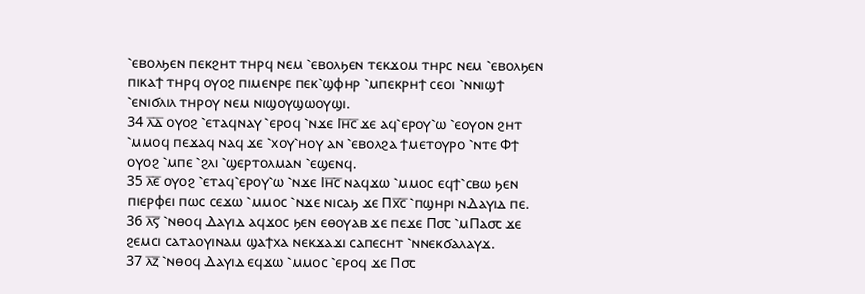⳿ⲉⲃⲟⲗϧⲉⲛ ⲡⲉⲕϩⲏⲧ ⲧⲏⲣϥ ⲛⲉⲙ ⳿ⲉⲃⲟⲗϧⲉⲛ ⲧⲉⲕϫⲟⲙ ⲧⲏⲣⲥ ⲛⲉⲙ ⳿ⲉⲃⲟⲗϧⲉⲛ ⲡⲓⲕⲁϯ ⲧⲏⲣϥ ⲟⲩⲟϩ ⲡⲓⲙⲉⲛⲣⲉ ⲡⲉⲕ⳿ϣⲫⲏⲣ ⳿ⲙⲡⲉⲕⲣⲏϯ ⲥⲉⲟⲓ ⳿ⲛⲛⲓϣϯ ⳿ⲉⲛⲓϭⲗⲓⲗ ⲧⲏⲣⲟⲩ ⲛⲉⲙ ⲛⲓϣⲟⲩϣⲱⲟⲩϣⲓ.
34 ⲗ̅ⲇ̅ ⲟⲩⲟϩ ⳿ⲉⲧⲁϥⲛⲁⲩ ⳿ⲉⲣⲟϥ ⳿ⲛϫⲉ Ⲓⲏ̅ⲥ̅ ϫⲉ ⲁϥ⳿ⲉⲣⲟⲩ⳿ⲱ ⳿ⲉⲟⲩⲟⲛ ϩⲏⲧ ⳿ⲙⲙⲟϥ ⲡⲉϫⲁϥ ⲛⲁϥ ϫⲉ ⳿ⲭⲟⲩ⳿ⲏⲟⲩ ⲁⲛ ⳿ⲉⲃⲟⲗϩⲁ ϯⲙⲉⲧⲟⲩⲣⲟ ⳿ⲛⲧⲉ Ⲫϯ ⲟⲩⲟϩ ⳿ⲙⲡⲉ ⳿ϩⲗⲓ ⳿ϣⲉⲣⲧⲟⲗⲙⲁⲛ ⳿ⲉϣⲉⲛϥ.
35 ⲗ̅ⲉ̅ ⲟⲩⲟϩ ⳿ⲉⲧⲁϥ⳿ⲉⲣⲟⲩ⳿ⲱ ⳿ⲛϫⲉ Ⲓⲏ̅ⲥ̅ ⲛⲁϥϫⲱ ⳿ⲙⲙⲟⲥ ⲉϥϯ⳿ⲥⲃⲱ ϧⲉⲛ ⲡⲓⲉⲣⲫⲉⲓ ⲡⲱⲥ ⲥⲉϫⲱ ⳿ⲙⲙⲟⲥ ⳿ⲛϫⲉ ⲛⲓⲥⲁϧ ϫⲉ Ⲡⲭ̅ⲥ̅ ⳿ⲡϣⲏⲣⲓ ⲛⲆⲁⲩⲓⲇ ⲡⲉ.
36 ⲗ̅ⲋ̅ ⳿ⲛⲑⲟϥ Ⲇⲁⲩⲓⲇ ⲁϥϫⲟⲥ ϧⲉⲛ ⲉⲑⲟⲩⲁⲃ ϫⲉ ⲡⲉϫⲉ Ⲡ⳪ ⳿ⲙⲠⲁ⳪ ϫⲉ ϩⲉⲙⲥⲓ ⲥⲁⲧⲁⲟⲩⲓⲛⲁⲙ ϣⲁϯⲭⲁ ⲛⲉⲕϫⲁϫⲓ ⲥⲁⲡⲉⲥⲏⲧ ⳿ⲛⲛⲉⲕϭⲁⲗⲁⲩϫ.
37 ⲗ̅ⲍ̅ ⳿ⲛⲑⲟϥ Ⲇⲁⲩⲓⲇ ⲉϥϫⲱ ⳿ⲙⲙⲟⲥ ⳿ⲉⲣⲟϥ ϫⲉ Ⲡ⳪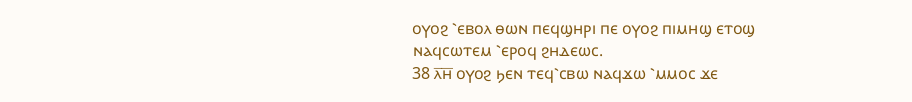ⲟⲩⲟϩ ⳿ⲉⲃⲟⲗ ⲑⲱⲛ ⲡⲉϥϣⲏⲣⲓ ⲡⲉ ⲟⲩⲟϩ ⲡⲓⲙⲏϣ ⲉⲧⲟϣ ⲛⲁϥⲥⲱⲧⲉⲙ ⳿ⲉⲣⲟϥ ϩⲏⲇⲉⲱⲥ.
38 ⲗ̅ⲏ̅ ⲟⲩⲟϩ ϧⲉⲛ ⲧⲉϥ⳿ⲥⲃⲱ ⲛⲁϥϫⲱ ⳿ⲙⲙⲟⲥ ϫⲉ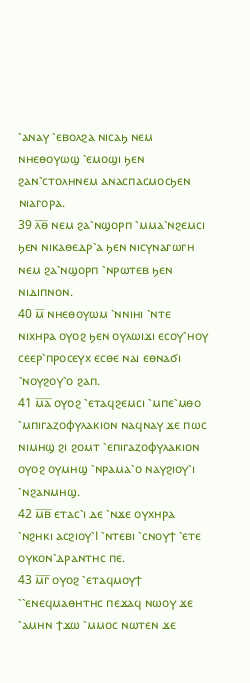⳿ⲁⲛⲁⲩ ⳿ⲉⲃⲟⲗϩⲁ ⲛⲓⲥⲁϧ ⲛⲉⲙ ⲛⲏⲉⲑⲟⲩⲱϣ ⳿ⲉⲙⲟϣⲓ ϧⲉⲛ ϩⲁⲛ⳿ⲥⲧⲟⲗⲏⲛⲉⲙ ⲁⲛⲁⲥⲡⲁⲥⲙⲟⲥϧⲉⲛ ⲛⲓⲁⲅⲟⲣⲁ.
39 ⲗ̅ⲑ̅ ⲛⲉⲙ ϩⲁ⳿ⲛϣⲟⲣⲡ ⳿ⲙⲙⲁ⳿ⲛϩⲉⲙⲥⲓ ϧⲉⲛ ⲛⲓⲕⲁⲑⲉⲇⲣ⳿ⲁ ϧⲉⲛ ⲛⲓⲥⲩⲛⲁⲅⲱⲅⲏ ⲛⲉⲙ ϩⲁ⳿ⲛϣⲟⲣⲡ ⳿ⲛⲣⲱⲧⲉⲃ ϧⲉⲛ ⲛⲓⲇⲓⲡⲛⲟⲛ.
40 ⲙ̅ ⲛⲏⲉⲑⲟⲩⲱⲙ ⳿ⲛⲛⲓⲏⲓ ⳿ⲛⲧⲉ ⲛⲓⲭⲏⲣⲁ ⲟⲩⲟϩ ϧⲉⲛ ⲟⲩⲗⲱⲓϫⲓ ⲉⲥⲟⲩ⳿ⲏⲟⲩ ⲥⲉⲉⲣ⳿ⲡⲣⲟⲥⲉⲩⲭ ⲉⲥⲑⲉ ⲛⲁⲓ ⲉⲑⲛⲁϭⲓ ⳿ⲛⲟⲩϩⲟⲩ⳿ⲟ ϩⲁⲡ.
41 ⲙ̅ⲁ̅ ⲟⲩⲟϩ ⳿ⲉⲧⲁϥϩⲉⲙⲥⲓ ⳿ⲙⲡⲉ⳿ⲙⲑⲟ ⳿ⲙⲡⲓⲅⲁⲍⲟⲫⲩⲗⲁⲕⲓⲟⲛ ⲛⲁϥⲛⲁⲩ ϫⲉ ⲡⲱⲥ ⲛⲓⲙⲏϣ ϩⲓ ϩⲟⲙⲧ ⳿ⲉⲡⲓⲅⲁⲍⲟⲫⲩⲗⲁⲕⲓⲟⲛ ⲟⲩⲟϩ ⲟⲩⲙⲏϣ ⳿ⲛⲣⲁⲙⲁ⳿ⲟ ⲛⲁⲩϩⲓⲟⲩ⳿ⲓ ⳿ⲛϩⲁⲛⲙⲏϣ.
42 ⲙ̅ⲃ̅ ⲉⲧⲁⲥ⳿ⲓ ⲇⲉ ⳿ⲛϫⲉ ⲟⲩⲭⲏⲣⲁ ⳿ⲛϩⲏⲕⲓ ⲁⲥϩⲓⲟⲩ⳿Ⲓ ⳿ⲛⲧⲉⲃⲓ ⳿ⲥⲛⲟⲩϯ ⳿ⲉⲧⲉ ⲟⲩⲕⲟⲛ⳿ⲇⲣⲁⲛⲧⲏⲥ ⲡⲉ.
43 ⲙ̅ⲅ̅ ⲟⲩⲟϩ ⳿ⲉⲧⲁϥⲙⲟⲩϯ ⳿⳿ⲉⲛⲉϥⲙⲁⲑⲏⲧⲏⲥ ⲡⲉϫⲁϥ ⲛⲱⲟⲩ ϫⲉ ⳿ⲁⲙⲏⲛ ϯϫⲱ ⳿ⲙⲙⲟⲥ ⲛⲱⲧⲉⲛ ϫⲉ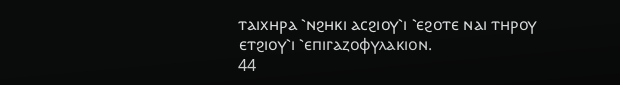ⲧⲁⲓⲭⲏⲣⲁ ⳿ⲛϩⲏⲕⲓ ⲁⲥϩⲓⲟⲩ⳿ⲓ ⳿ⲉϩⲟⲧⲉ ⲛⲁⲓ ⲧⲏⲣⲟⲩ ⲉⲧϩⲓⲟⲩ⳿ⲓ ⳿ⲉⲡⲓⲅⲁⲍⲟⲫⲩⲗⲁⲕⲓⲟⲛ.
44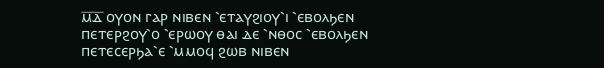ⲙ̅ⲇ̅ ⲟⲩⲟⲛ ⲅⲁⲣ ⲛⲓⲃⲉⲛ ⳿ⲉⲧⲁⲩϩⲓⲟⲩ⳿ⲓ ⳿ⲉⲃⲟⲗϧⲉⲛ ⲡⲉⲧⲉⲣϩⲟⲩ⳿ⲟ ⳿ⲉⲣⲱⲟⲩ ⲑⲁⲓ ⲇⲉ ⳿ⲛⲑⲟⲥ ⳿ⲉⲃⲟⲗϧⲉⲛ ⲡⲉⲧⲉⲥⲉⲣϧⲁ⳿ⲉ ⳿ⲙⲙⲟϥ ϩⲱⲃ ⲛⲓⲃⲉⲛ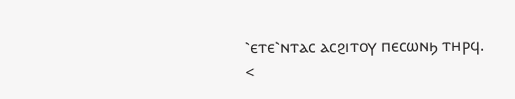⳿ⲉⲧⲉ⳿ⲛⲧⲁⲥ ⲁⲥϩⲓⲧⲟⲩ ⲡⲉⲥⲱⲛϧ ⲧⲏⲣϥ.
<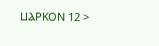ⳘⲀⲢⲔⲞⲚ 12 >